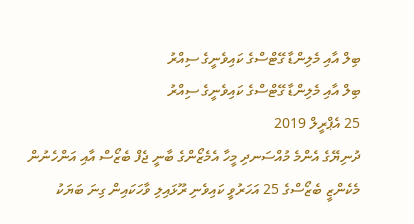ބިލް އާއި މެލިންޑާ ގޭޓްސްގެ ކައިވެނީގެ ސިއްރު
ބިލް އާއި މެލިންޑާ ގޭޓްސްގެ ކައިވެނީގެ ސިއްރު
25 އެޕްރީލް 2019
ދުނިޔޭގެ އެންމެ މުއްސަނދި މީހާ އެމެޒޯންގެ ބާނީ ޖެފް ބެޒޯސް އާއި އަންހެނުން މެކެންޒީ ބެޒޯސްގެ 25 އަހަރުވީ ކައިވެނި ރޫޅައިލި ވާހަކައިން ގިނަ ބަޔަކު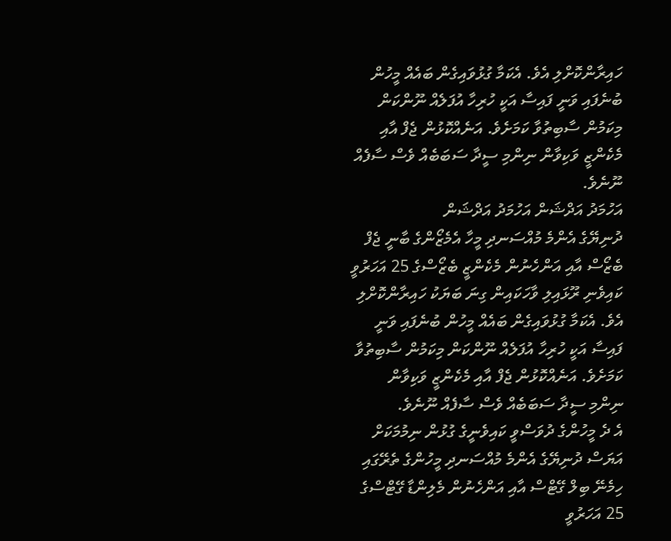ހައިރާންކޮށްލި އެވެ. އެކަމާ ގުޅުވައިގެން ބައެއް މީހުން ބުނެފައި ވަނީ ފައިސާ އަކީ ހުރިހާ އުފަލެއް ނޫންކަން މިކަމުން ސާބިތުވާ ކަމަށެވެ. އަނެއްކޮޅުން ޖެފް އާއި މެކެންޒީ ވަކިވާން ނިންމި ސީދާ ސަބަބެއް ވެސް ސާފެއް ނޫނެވެ.
އަހުމަދު އަދްޝަން އަހުމަދު އަދްޝަން
ދުނިޔޭގެ އެންމެ މުއްސަނދި މީހާ އެމެޒޯންގެ ބާނީ ޖެފް ބެޒޯސް އާއި އަންހެނުން މެކެންޒީ ބެޒޯސްގެ 25 އަހަރުވީ ކައިވެނި ރޫޅައިލި ވާހަކައިން ގިނަ ބަޔަކު ހައިރާންކޮށްލި އެވެ. އެކަމާ ގުޅުވައިގެން ބައެއް މީހުން ބުނެފައި ވަނީ ފައިސާ އަކީ ހުރިހާ އުފަލެއް ނޫންކަން މިކަމުން ސާބިތުވާ ކަމަށެވެ. އަނެއްކޮޅުން ޖެފް އާއި މެކެންޒީ ވަކިވާން ނިންމި ސީދާ ސަބަބެއް ވެސް ސާފެއް ނޫނެވެ.
އެ ދެ މީހުންގެ ދުވަސްވީ ކައިވެނީގެ ގުޅުން ނިމުމަކަށް އަޔަސް ދުނިޔޭގެ އެންމެ މުއްސަނދި މީހުންގެ ތެރޭގައި ހިމެނޭ ބިލް ގޭޓްސް އާއި އަންހެނުން މެލިންޑާ ގޭޓްސްގެ 25 އަހަރުވީ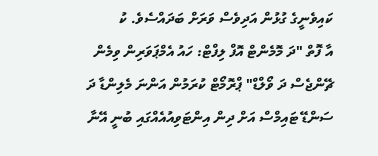ކައިވެނީގެ ގުޅުން އަދިވެސް ވަރަށް ބަދައްސެވެ. ކު
އާ ފޮތް "ދަ މޮމެންޓް އޮފް ލިފްޓް: ހައު އެމްޕަވަރިން ވިމެން ޗޭންޖެސް ދަ ވޯލްޑް" ޕްރޮމޯޓް ކުރަމުން އަންނަ މެލިންޑާ ދަ ސަންޑޭ ޓައިމްސް އަށް ދިން އިންޓަވިއުއެއްގައި ބުނީ އޭނާ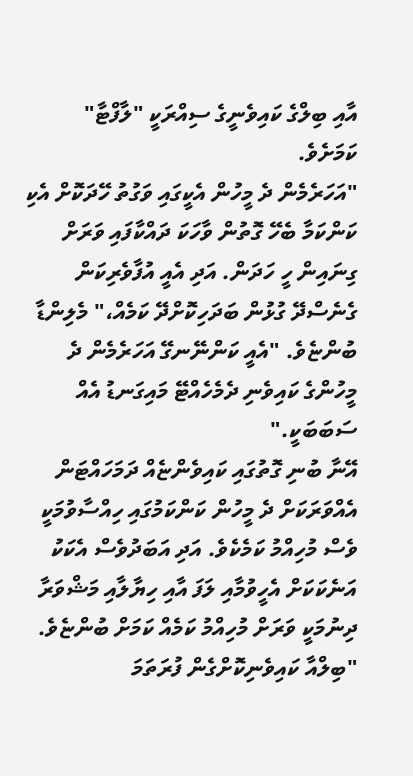އާއި ބިލްގެ ކައިވެނީގެ ސިއްރަކީ "ލާފްޓާ" ކަމަށެވެ.
"އަހަރެމެން ދެ މީހުން އެކީގައި ވަގުތު ހޭދަކޮށް އެކި ކަންކަމާ ބެހޭ ގޮތުން ވާހަކަ ދައްކާފައި ވަރަށް ގިނައިން ހީ ހަދަން. އަދި އެއީ އުފާވެރިކަން ގެނެސްދޭ ގުޅުން ބަދަހިކޮށްދޭ ކަމެއް،" މެލިންޑާ ބުންޏެވެ. "އެއީ ކަންނޭނގޭ އަހަރެމެން ދެ މީހުންގެ ކައިވެނި ދެމެހެއްޓޭ މައިގަނޑު އެއް ސަބަބަކީ."
އޭނާ ބުނި ގޮތުގައި ކައިވެންޏެއް ދަމަހައްޓަން އެއްވަރަކަށް ދެ މީހުން ކަންކަމުގައި ހިއްސާވުމަކީ ވެސް މުހިއްމު ކަމެކެވެ. އަދި އަބަދުވެސް އެކަކު އަނެކަކަށް އެހީވުމާއި ލަފަ އާއި ހިޔާލާއި މަޝްވަރާ ދިނުމަކީ ވަރަށް މުހިއްމު ކަމެއް ކަމަށް ބުންޏެވެ.
"ބިލްއާ ކައިވެނިކޮށްގެން ފުރަތަމަ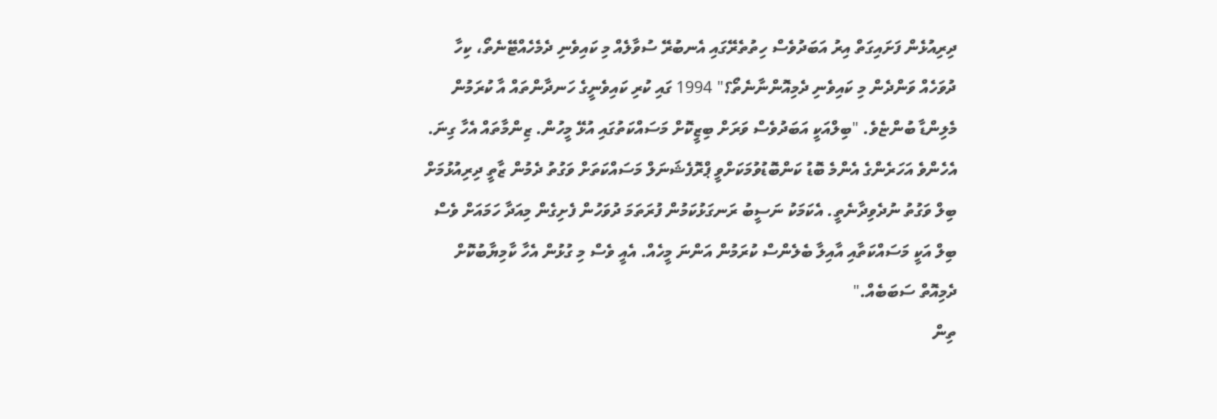ދިރިއުޅެން ފަށައިގަތް އިރު އަބަދުވެސް ހިތުތެރޭގައި އެނބުރޭ ސުވާލެއް މި ކައިވެނި ދެމެހެއްޓޭނެތޯ، ކިހާ ދުވަހެއް ވަންދެން މި ކައިވެނި ދެމިއޮންނާނެތޯ؟" 1994 ގައި ކުރި ކައިވެނީގެ ހަނދާންތައް އާ ކުރަމުން މެލިންޑާ ބުންޏެވެ. "ބިލްއަކީ އަބަދުވެސް ވަރަށް ބިޒީކޮށް މަސައްކަތުގައި އުޅޭ މީހުން. ޒިންމާތައް އެހާ ގިނަ. އެހެންވެ އަހަރެންގެ އެންމެ ބޮޑު ކަންބޮޑުވުމަކަށްވީ ޕްރޮފެޝަނަލް މަސައްކަތަށް ވަގުތު ދެމުން ޒާތީ ދިރިއުޅުމަށް ބިލް ވަގުތު ނުދެވިދާނެތީ. އެކަމަކު ނަސީބު ރަނގަޅުކަމުން ފުރަތަމަ ދުވަހުން ފެށިގެން މިއަދާ ހަމައަށް ވެސް ބިލް އަކީ މަސައްކަތާއި އާއިލާ ބެލެންސް ކުރަމުން އަންނަ މީހެއް. އެއީ ވެސް މި ގުޅުން އެހާ ކާމިޔާބުކޮށް ދެމިއޮތް ސަބަބެއް."
ތިން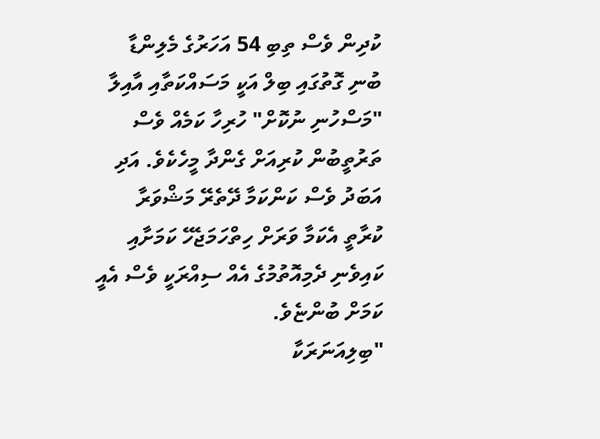ކުދިން ވެސް ތިބި 54 އަހަރުގެ މެލިންޑާ ބުނި ގޮތުގައި ބިލް އަކީ މަސައްކަތާއި އާއިލާ "މަސްހުނި ނުކޮށް" ހުރިހާ ކަމެއް ވެސް ތަރުތީބުން ކުރިއަށް ގެންދާ މީހެކެވެ. އަދި އަބަދު ވެސް ކަންކަމާ ދޭތެރޭ މަޝްވަރާ ކުރާތީ އެކަމާ ވަރަށް ހިތްހަމަޖެހޭ ކަމަށާއި ކައިވެނި ދެމިއޮތުމުގެ އެއް ސިއްރަކީ ވެސް އެއީ ކަމަށް ބުންޏެވެ.
"ބިލިއަނަރަކާ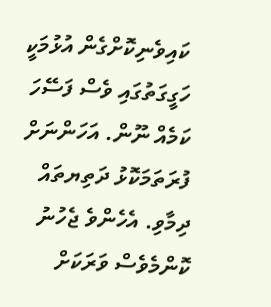ކައިވެނިކޮށްގެން އުޅުމަކީ ހަގީގަތުގައި ވެސް ފަސޭހަ ކަމެއް ނޫން. އަހަންނަށް ފުރަތަމަކޮޅު ދަތިޔތައް ދިމާވި. އެހެންވެ ޖެހުނު ކޮންމެވެސް ވަރަކަށް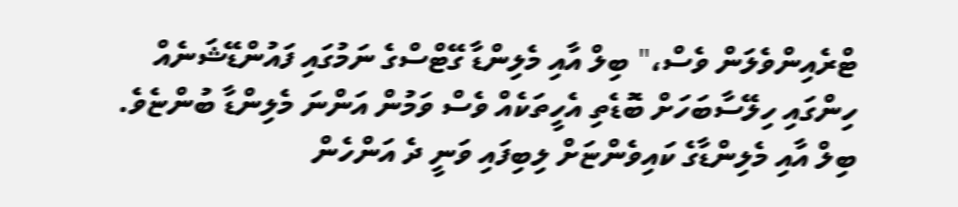ޓްރެއިންވެލަން ވެސް،" ބިލް އާއި މެލިންޑާ ގޭޓްސްގެ ނަމުގައި ފައުންޑޭޝަނެއް ހިންގައި ހިލޭސާބަހަށް ބޮޑެތި އެހީތަކެއް ވެސް ވަމުން އަންނަ މެލިންޑާ ބުންޏެވެ.
ބިލް އާއި މެލިންޑާގެ ކައިވެންޏަށް ލިބިފައި ވަނީ ދެ އަންހެން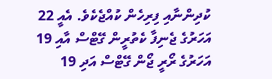ކުދިންނާއި ފިރިހެން ކުއްޖެކެވެ. އެއީ 22 އަހަރުގެ ޖެނިފާ ކެތުރީން ގޭޓްސް އާއި 19 އަހަރުގެ ރޯރީ ޖޯން ގޭޓްސް އަދި 19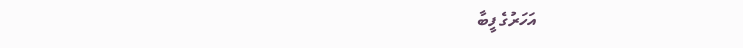އަހަރުގެ ފީބާ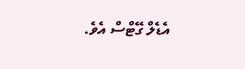އެޑެލް ގޭޓްސް އެވެ.